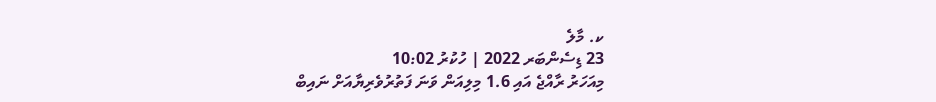ކ. މާލެ
23 ޑިސެންބަރ 2022 | ހުކުރު 10:02
މިއަހަރު ރާއްޖެ އައި 1.6 މިލިއަން ވަނަ ފަތުރުވެރިޔާއަށް ނައިބް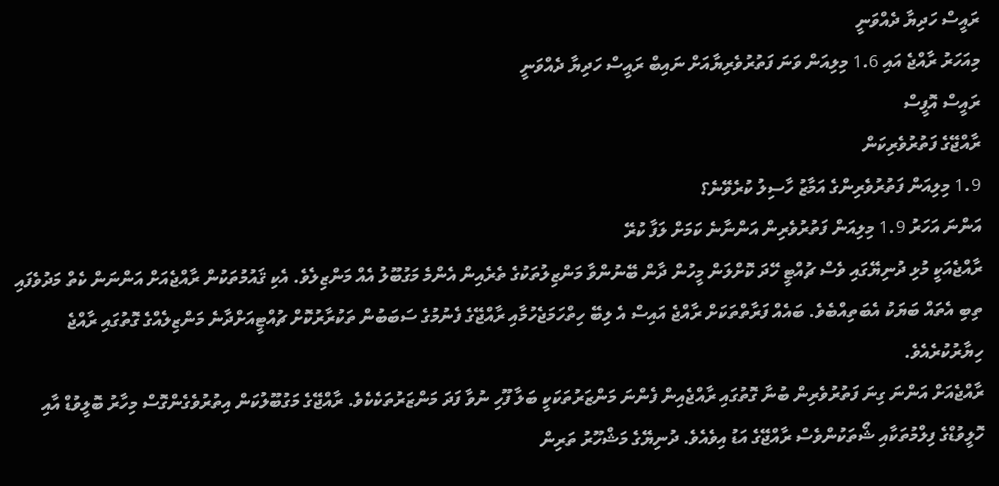ރައީސް ހަދިޔާ ދެއްވަނީ
މިއަހަރު ރާއްޖެ އައި 1.6 މިލިއަން ވަނަ ފަތުރުވެރިޔާއަށް ނައިބް ރައީސް ހަދިޔާ ދެއްވަނީ
ރައީސް އޮފީސް
ރާއްޖޭގެ ފަތުރުވެރިކަން
1.9 މިލިއަން ފަތުރުވެރިންގެ އަމާޒު ހާސިލު ކުރެވޭނެ؟
އަންނަ އަހަރު 1.9 މިލިއަން ފަތުރުވެރިން އަންނާނެ ކަމަށް ލަފާ ކުރޭ
ރާއްޖެއަކީ މުޅި ދުނިޔޭގައި ވެސް ޗުއްޓީ ހޭދަ ކޮށްލަން މީހުން ދާން ބޭނުންވާ މަންޒިލުތަކުގެ ތެރެއިން އެންމެ މަގުބޫލު އެއް މަންޒިލެވެ. އެކި ޤައުމުތަކުން ރާއްޖެއަށް އަންނަން ކެތް މަދުވެފައި ތިބި އެތައް ބަޔަކު އެބަތިއްބެވެ. ބައެއް ފަރާތްތަކަށް ރާއްޖެ އައިސް އެ ލިބޭ ހިތްހަމަޖެހުމާއި ރާއްޖޭގެ ފެނުމުގެ ސަބަބުން ތަކުރާރުކޮށް ޗުއްޓީއަށްދާނެ މަންޒިލެއްގެ ގޮތުގައި ރާއްޖެ ހިޔާރުކުރެއެވެ.
ރާއްޖެއަށް އަންނަ ގިނަ ފަތުރުވެރިން ބުނާ ގޮތުގައި ރާއްޖެއިން ފެންނަ މަންޒަރުތަކަކީ ބަލާ ފޫހި ނުވާ ފަދަ މަންޒަރުތަކެކެވެ. ރާއްޖޭގެ މަގުބޫލުކަން އިތުރުވެގެންގޮސް މިހާރު ބޮލީވުޑް އާއި ހޮލީވުޑްގެ ފިލްމުތަކާއި ޝޯތަކުންވެސް ރާއްޖޭގެ އަޑު އިވެއެވެ. ދުނިޔޭގެ މަޝްހޫރު ތަރިން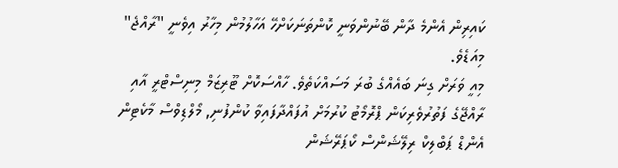ކައިރިން އެންމެ ދާން ބޭނުންވަނީ ކޮންތަނަކަށްހޭ އަހާލުމުން މިހާރު އިވެނީ "ރާއްޖެ" މިއަޑެވެ.
މިއީ ވަރަށް ގިނަ ބައެއްގެ ބުރަ މަސައްކަތެވެ. ހާއްސަކޮށް ޓޫރިޒަމް މިނިސްޓްރީ އާއި ރާއްޖޭގެ ފަތުރުވެރިކަން ޕްރޮމޯޓު ކުރުމަށް އުފައްދާފައިވާ ކުންފުނި, މޯލްޑިވްސް މާކެޓިން އެންޑް ޕަބްލިކް ރިލޭޝަންސް ކޯޕަރޭޝަން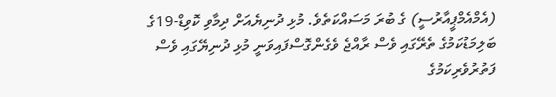(އެމްއެމްޕީއާރުސީ) ގެ ބުރަ މަސައްކަތެވެ. މުޅި ދުނިޔެއަށް ދިމާވި ކޮވިޑް-19ގެ ބަލިމަޑުކަމުގެ ތެރޭގައި ވެސް ރާއްޖެ ވެގެންގޮސްފައިވަނީ މުޅި ދުނިޔޭގައި ވެސް ފަތުރުވެރިކަމުގެ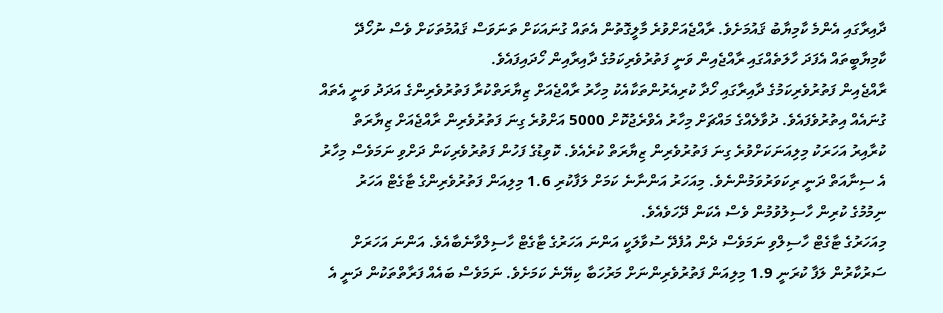ދާއިރާގައި އެންމެ ކާމިޔާބު ޤައުމަށެވެ. ރާއްޖެއަށްވުރެ މާލީގޮތުން އެތައް ގުނައަކަށް ތަނަވަސް ޤައުމުތަކަށް ވެސް ނުހޯދޭ ކާމިޔާބީތައް އެފަދަ ހާލަތެއްގައި ރާއްޖެއިން ވަނީ ފަތުރުވެރިކަމުގެ ދާއިރާއިން ހޯދައިފައެވެ.
ރާއްޖެއިން ފަތުރުވެރިކަމުގެ ދާއިރާގައި ހޯދާ ކުރިއެރުންތަކާއެކު މިހާރު ރާއްޖެއަށް ޒިޔާރަތްކުރާ ފަތުރުވެރިންގެ އަދަދު ވަނީ އެތައް ގުނައެއް އިތުރުވެފައެވެ. ދުވާލެއްގެ މައްޗަށް މިހާރު އެވްރެޖުކޮށް 5000 އަށްވުރެ ގިނަ ފަތުރުވެރިން ރާއްޖެއަށް ޒިޔާރަތް ކުރާއިރު އަހަރަކު މިލިއަނަކަށްވުރެ ގިނަ ފަތުރުވެރިން ޒިޔާރަތް ކުރެއެވެ. ކޮވިޑުގެ ފަހުން ފަތުރުވެރިކަން ދަށްވި ނަމަވެސް މިހާރު އެ ސިނާއަތް ދަނީ ރިކަވަރުވަމުންނެވެ. މިއަހަރު އަންނާނެ ކަމަށް ލަފާކުރި 1.6 މިލިއަން ފަތުރުވެރިންގެ ޓާގެޓް އަހަރު ނިމުމުގެ ކުރިން ހާސިލުވުމުން ވެސް އެކަން ދޭހަވެއެވެ.
މިއަހަރުގެ ޓާގެޓް ހާސިލްވި ނަމަވެސް ދެން އުފެދޭ ސުވާލަކީ އަންނަ އަހަރުގެ ޓާގެޓް ހާސިލްވާނެބާއެވެ. އަންނަ އަހަރަށް ސަރުކާރުން ލަފާ ކުރަނީ 1.9 މިލިއަން ފަތުރުވެރިންނަށް މަރުހަބާ ކިޔޭނެ ކަމަށެވެ. ނަމަވެސް ބައެއް ފަރާތްތަކުން ދަނީ އެ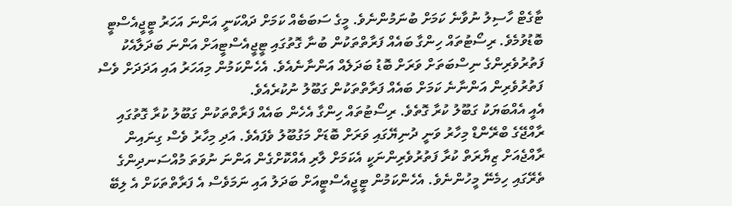ޓާގެޓް ހާސިލު ނުވާނެ ކަމަށް ބުނަމުންނެވެ. މީގެ ސަބަބެއް ކަމަށް ދައްކަނީ އަންނަ އަހަރު ޓީޖީއެސްޓީ ބޮޑުވުމެވެ. ރިސޯޓުތައް ހިންގާ ބައެއް ފަރާތްތަކުން ބުނާ ގޮތުގައި ޓީޖީއެސްޓީއަށް އަންނަ ބަދަލާއެކު ފަތުރުވެރިންގެ ނިސްބަތަށް ވަރަށް ބޮޑު ބަދަލެއް އަންނާނެއެވެ. އެހެންކަމުން މިއަހަރު އައި އަދަދަށް ވެސް ފަތުރުވެރިން އަންނާނެ ކަމަށް ބައެއް ފަރާތްތަކުން ގަބޫލު ނުކުރެއެވެ.
އެއީ އެއްބަޔަކު ގަބޫލު ކުރާ ގޮތެވެ. ރިސޯޓުތައް ހިންގާ އެހެން ބައެއް ފަރާތްތަކުން ގަބޫލު ކުރާ ގޮތުގައި ރާއްޖޭގެ ބްރޭންޑް މިހާރު ވަނީ ދުނިޔޭގައި ވަރަށް ބޮޑަށް މަގުބޫލު ވެފައެވެ. އަދި މިހާރު ވެސް ގިނައިން ރާއްޖެއަށް ޒިޔާރަތް ކުރާ ފަތުރުވެރިންނަކީ އެކަމަށް ލާރި އެއްކޮށްގެން އަންނަ ނުވަތަ މުއްސަނދިންގެ ތެރޭގައި ހިމެނޭ މީހުންނެވެ. އެހެންކަމުން ޓީޖީއެސްޓީއަށް ބަދަލު އައި ނަމަވެސް އެ ފަރާތްތަކަށް އެ ލިބޭ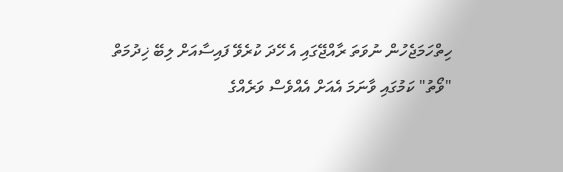ހިތްހަމަޖެހުން ނުވަތަ ރާއްޖޭގައި އެ ހޭދަ ކުރެވޭ ފައިސާއަށް ލިބޭ ޚިދުމަތް "ވޯތު" ކަމުގައި ވާނަމަ އެއަށް އެއްވެސް ވަރެއްގެ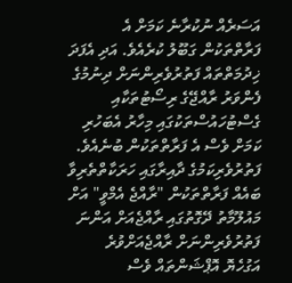އަސަރެއް ނުކުރާނެ ކަމަށް އެ ފަރާތްތަކުން ގަބޫލު ކުރެއެވެ. އަދި އެފަދަ ޚިދުމަތްތައް ފަތުރުވެރިންނަށް ދިނުމުގެ ފެންވަރު ރާއްޖޭގެ ރިސޯޓުތަކާއި ގެސްޓުހައުސްތަކުގައި މިހާރު އެބަހުރި ކަމަށް ވެސް އެ ފަރާތްތަކުން ބުނެއެވެ.
ފަތުރުވެރިކަމުގެ ދާއިރާގައި ހަރަކާތްތެރިވާ ބައެއް ފަރާތްތަކުން "ރާއްޖެ އެމްވީ" އަށް މައުލޫމާތު ދޭގޮތުގައި ރާއްޖެއަށް އަންނަ ފަތުރުވެރިންނަށް ރާއްޖެއަށްވުރެ އަގުހެޔޮ އޮޕްޝަންތައް ވެސް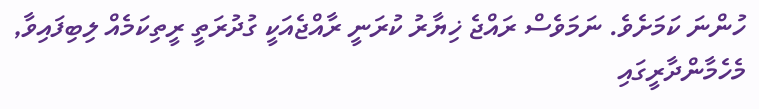ހުންނަ ކަމަށެވެ. ނަމަވެސް ރައްޖެ ޚިޔާރު ކުރަނީ ރާއްޖެއަކީ ގުދުރަތީ ރީތިކަމެއް ލިބިފައިވާ, މެހެމާންދާރީގައި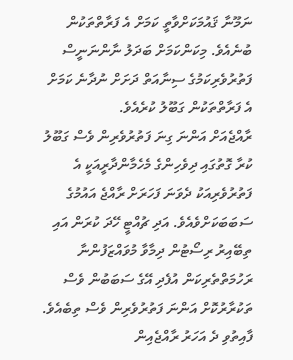ނަމޫނާ ޤައުމަކަށްވާތީ ކަމަށް އެ ފަރާތްތަކުން ބުނެއެވެ. މިކަންކަމަށް ބަދަލު ނާންނަނީސް ފަތުރުވެރިކަމުގެ ސިނާއަތް ދަށަށް ނުދާނެ ކަމަށް އެ ފަރާތްތަކުން ގަބޫލު ކުރެއެވެ.
ރާއްޖެއަށް އަންނަ ގިނަ ފަތުރުވެރިން ވެސް ގަބޫލު ކުރާ ގޮތުގައި ދިވެހިންގެ މެހެމާންދާރީއަކީ އެ ފަތުރުވެރިއަކު ދެވަނަ ފަހަރަށް ރާއްޖެ އައުމުގެ ސަބަބަކަށްވެއެވެ. އަދި ޗުއްޓީ ހޭދަ ކުރަން އައި ތިބޭއިރު ރިސޯޓުން ދިމާވާ މުވައްޒަފުންނާ ރަހުމަތްތެރިކަން އުފެދި އޭގެ ސަބަބުން ވެސް ތަކުރާރުކޮށް އަންނަ ފަތުރުވެރިން ވެސް ތިބެއެވެ.
ފާއިތުވި ދެ އަހަރު ރާއްޖެއިން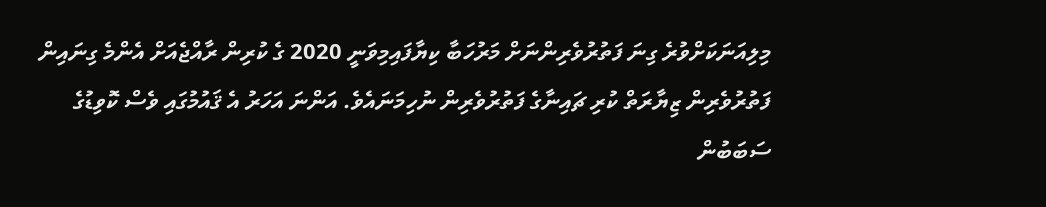މިލިއަނަކަށްވުރެ ގިނަ ފަތުރުވެރިންނަށް މަރުހަބާ ކިޔާފައިމިވަނީ 2020 ގެ ކުރިން ރާއްޖެއަށް އެންމެ ގިނައިން ފަތުރުވެރިން ޒިޔާރަތް ކުރި ޗައިނާގެ ފަތުރުވެރިން ނުހިމަނައެވެ. އަންނަ އަހަރު އެ ޤައުމުގައި ވެސް ކޮވިޑުގެ ސަބަބުން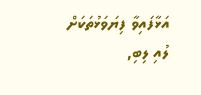އަޅާފައިވާ ފިޔަވަޅުތަކަށް ލުއި ލިބި,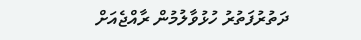ދަތުރުފަތުރު ހުޅުވާލުމުން ރާއްޖެއަށް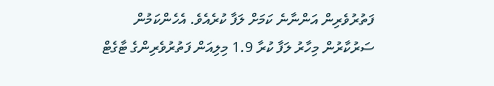ފަތުރުވެރިން އަންނާނެ ކަމަށް ލަފާ ކުރެއެވެ. އެހެންކަމުން ސަރުކާރުން މިހާރު ލަފާ ކުރާ 1.9 މިލިއަން ފަތުރުވެރިންގެ ޓާގެޓް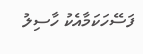ފަސޭހަކަމާއެކު ހާސިލު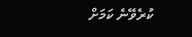ކުރެވޭނެ ކަމަށް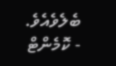ބެލެވެއެވެ.
- ކޮމެންޓް